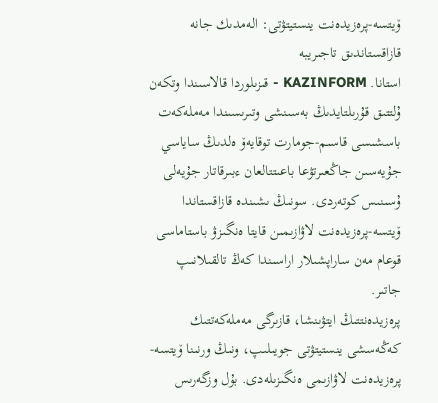ۆيتسە-پرەزيدەنت ينستيتۋتى: الەمدىك جانە قازاقستاندىق تاجىريبە
استانا. KAZINFORM - قىزىلوردا قالاسىندا وتكەن ۇلتتىق قۇرىلتايدىڭ بەسىنشى وتىرىسىندا مەملەكەت باسشىسى قاسىم-جومارت توقايەۆ ەلدىڭ ساياسي جۇيەسىن جاڭعىرتۋعا باعىتتالعان ءبىرقاتار جۇيەلى ۇسىنىس كوتەردى. سونىڭ ىشىندە قازاقستاندا ۆيتسە-پرەزيدەنت لاۋازىمىن قايتا ەنگىزۋ باستاماسى قوعام مەن ساراپشىلار اراسىندا كەڭ تالقىلانىپ جاتىر.
پرەزيدەنتتىڭ ايتۋىنشا، قازىرگى مەملەكەتتىك كەڭەسشى ينستيتۋتى جويىلىپ، ونىڭ ورنىنا ۆيتسە-پرەزيدەنت لاۋازىمى ەنگىزىلەدى. بۇل وزگەرىس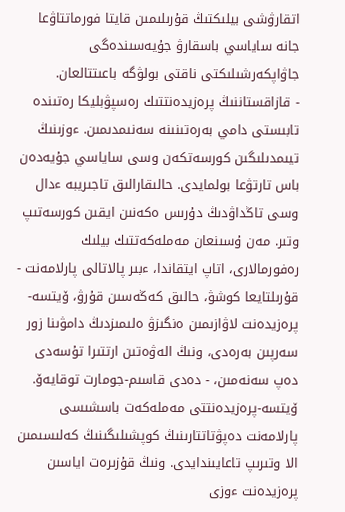اتقارۋشى بيلىكتىڭ قۇرىلىمىن قايتا فورماتتاۋعا جانە ساياسي باسقارۋ جۇيەسىندەگى جاۋاپكەرشىلىكتى ناقتى بولۋگە باعىتتالعان.
- قازاقستاننىڭ پرەزيدەنتتىك رەسپۋبليكا رەتىندە تابىستى دامي بەرەتىنىنە سەنىمدىمىن. ءوزىنىڭ تيىمدىلىگىن كورسەتكەن وسى ساياسي جۇيەدەن باس تارتۋعا بولمايدى. حالىقارالىق تاجىريبە ءدال وسى تاڭداۋدىڭ دۇرىس ەكەنىن ايقىن كورسەتىپ وتىر. مەن ۇسىنعان مەملەكەتتىك بيلىك رەفورمالارى، اتاپ ايتقاندا، ءبىر پالاتالى پارلامەنت - قۇرىلتايعا كوشۋ، حالىق كەڭەسىن قۇرۋ، ۆيتسە-پرەزيدەنت لاۋازىمىن ەنگىزۋ ەلىمىزدىڭ دامۋىنا زور سەرپىن بەرەدى، ونىڭ الەۋەتىن ارتتىرا تۇسەدى دەپ سەنەمىن، - دەدى قاسىم-جومارت توقايەۆ.
ۆيتسە-پرەزيدەنتتى مەملەكەت باسشىسى پارلامەنت دەپۋتاتتارىنىڭ كوپشىلىگىنىڭ كەلىسىمىن الا وتىرىپ تاعايىندايدى. ونىڭ قۇزىرەت اياسىن پرەزيدەنت ءوزى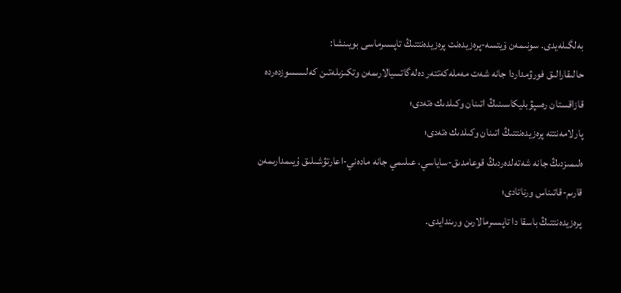بەلگىلەيدى. سونىمەن ۆيتسە-پرەزيدەنت پرەزيدەنتتىڭ تاپسىرماسى بويىنشا:
حالىقارالىق فورۋمداردا جانە شەت مەملەكەتتەر دەلەگاتسيالارىمەن وتكىزىلەتىن كەلىسسوزدەردە قازاقستان رەسپۋبليكاسىنىڭ اتىنان وكىلدىك ەتەدى؛
پارلامەنتتە پرەزيدەنتتىڭ اتىنان وكىلدىك ەتەدى؛
ەلىمىزدىڭ جانە شەتەلدەردىڭ قوعامدىق-ساياسي، عىلىمي جانە مادەني-اعارتۋشىلىق ۇيىمدارىمەن قارىم-قاتىناس ورناتادى؛
پرەزيدەنتتىڭ باسقا دا تاپسىرمالارىن ورىندايدى.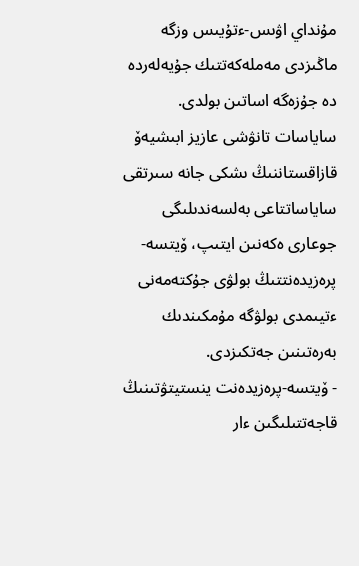مۇنداي اۋىس-ءتۇيىس وزگە ماڭىزدى مەملەكەتتىك جۇيەلەردە دە جۇزەگە اساتىن بولدى.
ساياسات تانۋشى عازيز ابىشيەۆ قازاقستاننىڭ ىشكى جانە سىرتقى ساياساتتاعى بەلسەندىلىگى جوعارى ەكەنىن ايتىپ، ۆيتسە-پرەزيدەنتتىڭ بولۋى جۇكتەمەنى ءتيىمدى بولۋگە مۇمكىندىك بەرەتىنىن جەتكىزدى.
- ۆيتسە-پرەزيدەنت ينستيتۋتىنىڭ قاجەتتىلىگىن ءار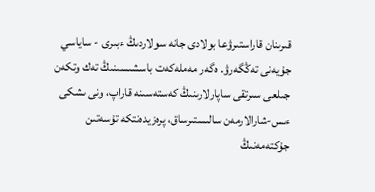قىرىنان قاراستىرۋعا بولادى جانە سولاردىڭ ءبىرى - ساياسي جۇيەنى تەڭگەرۋ. ەگەر مەملەكەت باسشىسىنىڭ تەك وتكەن جىلعى سىرتقى ساپارلارىنىڭ كەستەسىنە قاراپ، ونى ىشكى ءىس-شارالارمەن سالىستىرساق، پرەزيدەنتكە تۇسەتىن جۇكتەمەنىڭ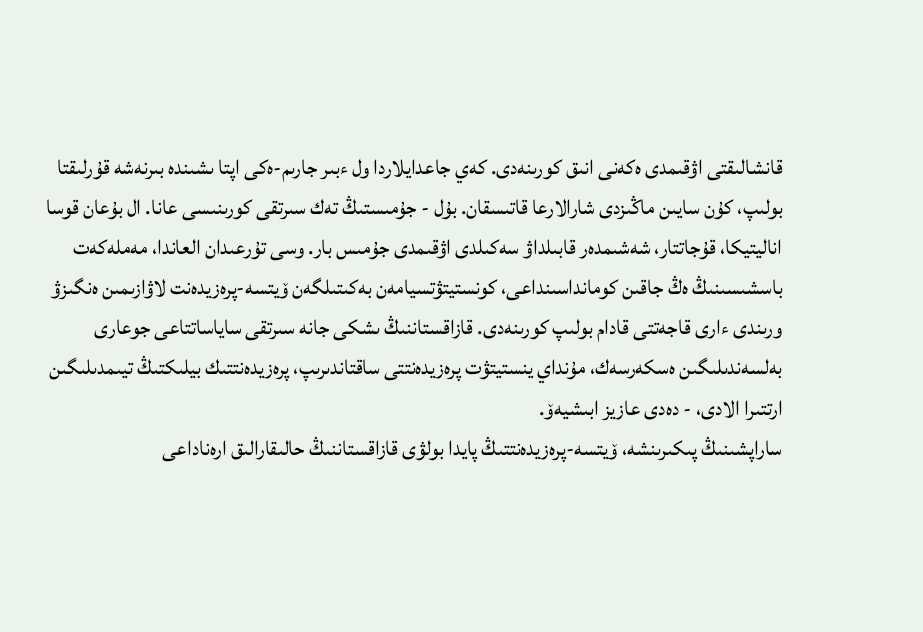قانشالىقتى اۋقىمدى ەكەنى انىق كورىنەدى. كەي جاعدايلاردا ول ءبىر جارىم-ەكى اپتا ىشىندە بىرنەشە قۇرلىقتا بولىپ، كۇن سايىن ماڭىزدى شارالارعا قاتىسقان. بۇل - جۇمىستىڭ تەك سىرتقى كورىنىسى عانا. ال بۇعان قوسا اناليتيكا، قۇجاتتار، شەشىمدەر قابىلداۋ سەكىلدى اۋقىمدى جۇمىس بار. وسى تۇرعىدان العاندا، مەملەكەت باسشىسىنىڭ ەڭ جاقىن كومانداسىنداعى، كونستيتۋتسيامەن بەكىتىلگەن ۆيتسە-پرەزيدەنت لاۋازىمىن ەنگىزۋ ورىندى ءارى قاجەتتى قادام بولىپ كورىنەدى. قازاقستاننىڭ ىشكى جانە سىرتقى ساياساتتاعى جوعارى بەلسەندىلىگىن ەسكەرسەك، مۇنداي ينستيتۋت پرەزيدەنتتى ساقتاندىرىپ، پرەزيدەنتتىك بيلىكتىڭ تيىمدىلىگىن ارتتىرا الادى، - دەدى عازيز ابىشيەۆ.
ساراپشىنىڭ پىكىرىنشە، ۆيتسە-پرەزيدەنتتىڭ پايدا بولۋى قازاقستاننىڭ حالىقارالىق ارەناداعى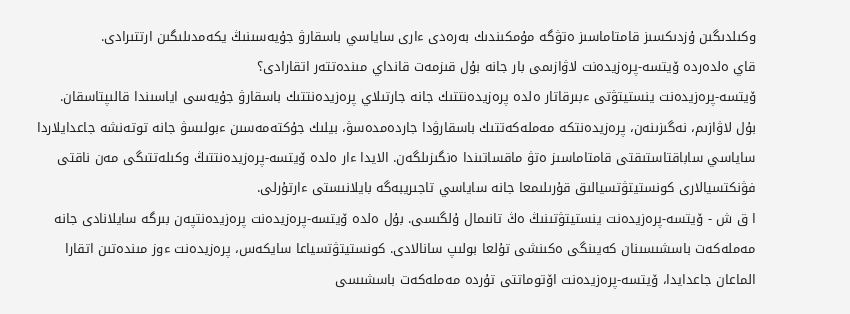وكىلدىگىن ۇزدىكسىز قامتاماسىز ەتۋگە مۇمكىندىك بەرەدى ءارى ساياسي باسقارۋ جۇيەسىنىڭ يكەمدىلىگىن ارتتىرادى.
قاي ەلدەردە ۆيتسە-پرەزيدەنت لاۋازىمى بار جانە بۇل قىزمەت قانداي مىندەتتەر اتقارادى؟
ۆيتسە-پرەزيدەنت ينستيتۋتى ءبىرقاتار ەلدە پرەزيدەنتتىك جانە جارتىلاي پرەزيدەنتتىك باسقارۋ جۇيەسى اياسىندا قالىپتاسقان. بۇل لاۋازىم، نەگىزىنەن، پرەزيدەنتكە مەملەكەتتىك باسقارۋدا جاردەمدەسۋ، بيلىك جۇكتەمەسىن ءبولىسۋ جانە توتەنشە جاعدايلاردا ساياسي ساباقتاستىقتى قامتاماسىز ەتۋ ماقساتىندا ەنگىزىلگەن. الايدا ءار ەلدە ۆيتسە-پرەزيدەنتتىڭ وكىلەتتىگى مەن ناقتى فۋنكتسيالارى كونستيتۋتسيالىق قۇرىلىمعا جانە ساياسي تاجىريبەگە بايلانىستى ءارتۇرلى.
ا ق ش - ۆيتسە-پرەزيدەنت ينستيتۋتىنىڭ ەڭ تانىمال ۇلگىسى. بۇل ەلدە ۆيتسە-پرەزيدەنت پرەزيدەنتپەن بىرگە سايلانادى جانە مەملەكەت باسشىسىنان كەيىنگى ەكىنشى تۇلعا بولىپ سانالادى. كونستيتۋتسياعا سايكەس، پرەزيدەنت ءوز مىندەتىن اتقارا الماعان جاعدايدا، ۆيتسە-پرەزيدەنت اۆتوماتتى تۇردە مەملەكەت باسشىسى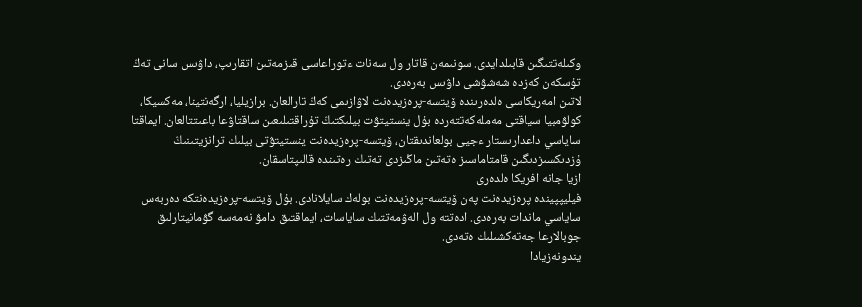وكىلەتتىگىن قابىلدايدى. سونىمەن قاتار ول سەنات ءتوراعاسى قىزمەتىن اتقارىپ، داۋىس سانى تەڭ تۇسكەن كەزدە شەشۋشى داۋىس بەرەدى.
لاتىن امەريكاسى ەلدەرىندە ۆيتسە-پرەزيدەنت لاۋازىمى كەڭ تارالعان. برازيليا، ارگەنتينا، مەكسيكا، كولۋمبيا سياقتى مەملەكەتتەردە بۇل ينستيتۋت بيلىكتىڭ تۇراقتىلىعىن ساقتاۋعا باعىتتالعان. ايماقتا ساياسي داعدارىستار ءجيى بولعاندىقتان، ۆيتسە-پرەزيدەنت ينستيتۋتى بيلىك ترانزيتىنىڭ ۇزدىكسىزدىگىن قامتاماسىز ەتەتىن ماڭىزدى تەتىك رەتىندە قالىپتاسقان.
ازيا جانە افريكا ەلدەرى
فيليپپيندە پرەزيدەنت پەن ۆيتسە-پرەزيدەنت بولەك سايلانادى. بۇل ۆيتسە-پرەزيدەنتكە دەربەس ساياسي ماندات بەرەدى. ادەتتە ول الەۋمەتتىك ساياسات، ايماقتىق دامۋ نەمەسە گۋمانيتارلىق جوبالارعا جەتەكشىلىك ەتەدى.
يندونەزيادا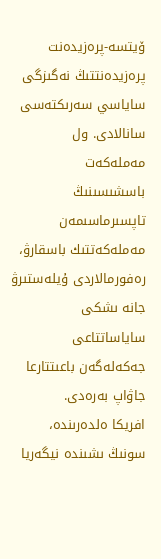ۆيتسە-پرەزيدەنت پرەزيدەنتتىڭ نەگىزگى ساياسي سەرىكتەسى سانالادى. ول مەملەكەت باسشىسىنىڭ تاپسىرماسىمەن مەملەكەتتىك باسقارۋ، رەفورمالاردى ۇيلەستىرۋ جانە ىشكى ساياساتتاعى جەكەلەگەن باعىتتارعا جاۋاپ بەرەدى.
افريكا ەلدەرىندە، سونىڭ ىشىندە نيگەريا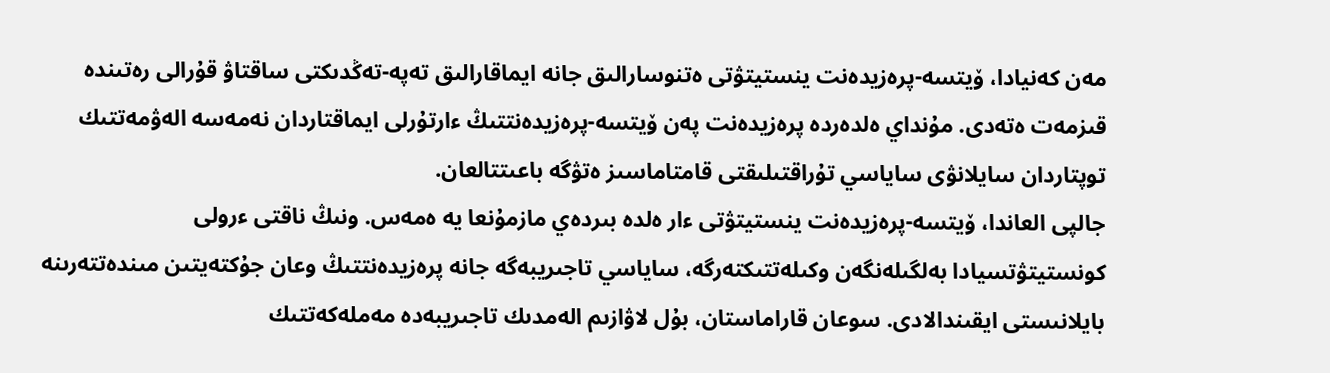مەن كەنيادا، ۆيتسە-پرەزيدەنت ينستيتۋتى ەتنوسارالىق جانە ايماقارالىق تەپە-تەڭدىكتى ساقتاۋ قۇرالى رەتىندە قىزمەت ەتەدى. مۇنداي ەلدەردە پرەزيدەنت پەن ۆيتسە-پرەزيدەنتتىڭ ءارتۇرلى ايماقتاردان نەمەسە الەۋمەتتىك توپتاردان سايلانۋى ساياسي تۇراقتىلىقتى قامتاماسىز ەتۋگە باعىتتالعان.
جالپى العاندا، ۆيتسە-پرەزيدەنت ينستيتۋتى ءار ەلدە بىردەي مازمۇنعا يە ەمەس. ونىڭ ناقتى ءرولى كونستيتۋتسيادا بەلگىلەنگەن وكىلەتتىكتەرگە، ساياسي تاجىريبەگە جانە پرەزيدەنتتىڭ وعان جۇكتەيتىن مىندەتتەرىنە بايلانىستى ايقىندالادى. سوعان قاراماستان، بۇل لاۋازىم الەمدىك تاجىريبەدە مەملەكەتتىك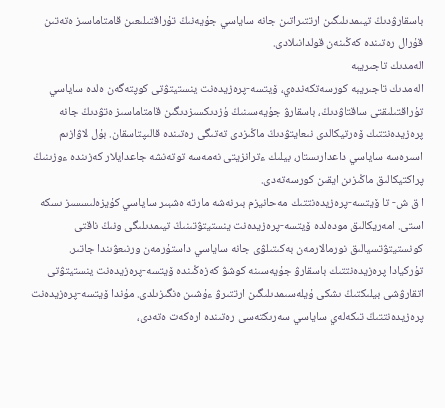باسقارۋدىڭ تيىمدىلىگىن ارتتىراتىن جانە ساياسي جۇيەنىڭ تۇراقتىلىعىن قامتاماسىز ەتەتىن قۇرال رەتىندە كەڭىنەن قولدانىلادى.
الەمدىك تاجىريبە
الەمدىك تاجىريبە كورسەتكەندەي، ۆيتسە-پرەزيدەنت ينستيتۋتى كوپتەگەن ەلدە ساياسي تۇراقتىلىقتى ساقتاۋدىڭ، باسقارۋ جۇيەسىنىڭ ۇزدىكسىزدىگىن قامتاماسىز ەتۋدىڭ جانە پرەزيدەنتتىك ۆەرتيكالدى نىعايتۋدىڭ ماڭىزدى تەتىگى رەتىندە قالىپتاسقان. بۇل لاۋازىم اسىرەسە ساياسي داعدارىستار، بيلىك ءترانزيتى نەمەسە توتەنشە جاعدايلار كەزىندە ءوزىنىڭ پراكتيكالىق ماڭىزىن ايقىن كورسەتەدى.
ا ق ش- تا ۆيتسە-پرەزيدەنتتىك مەحانيزم بىرنەشە مارتە ەشبىر ساياسي كۇيزەلىسسىز ىسكە استى. امەريكالىق مودەلدە ۆيتسە-پرەزيدەنت ينستيتۋتىنىڭ تيىمدىلىگى ونىڭ ناقتى كونستيتۋتسيالىق نورمالارمەن بەكىتىلۋى جانە ساياسي داستۇرمەن ورنىعۋىندا جاتىر.
تۇركيادا پرەزيدەنتتىك باسقارۋ جۇيەسىنە كوشۋ كەزەڭىندە ۆيتسە-پرەزيدەنت ينستيتۋتى اتقارۋشى بيلىكتىڭ ىشكى ۇيلەسىمدىلىگىن ارتتىرۋ ءۇشىن ەنگىزىلدى. مۇندا ۆيتسە-پرەزيدەنت پرەزيدەنتتىڭ تىكەلەي ساياسي سەرىكتەسى رەتىندە ارەكەت ەتەدى،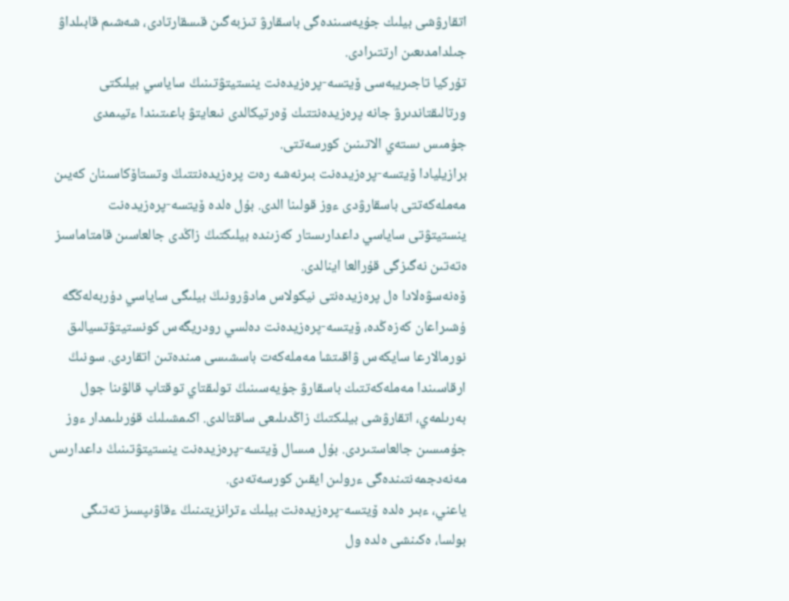اتقارۋشى بيلىك جۇيەسىندەگى باسقارۋ تىزبەگىن قىسقارتادى، شەشىم قابىلداۋ جىلدامدىعىن ارتتىرادى.
تۇركيا تاجىريبەسى ۆيتسە-پرەزيدەنت ينستيتۋتىنىڭ ساياسي بيلىكتى ورتالىقتاندىرۋ جانە پرەزيدەنتتىك ۆەرتيكالدى نىعايتۋ باعىتىندا ءتيىمدى جۇمىس ىستەي الاتىنىن كورسەتتى.
برازيليادا ۆيتسە-پرەزيدەنت بىرنەشە رەت پرەزيدەنتتىڭ وتستاۆكاسىنان كەيىن مەملەكەتتى باسقارۋدى ءوز قولىنا الدى. بۇل ەلدە ۆيتسە-پرەزيدەنت ينستيتۋتى ساياسي داعدارىستار كەزىندە بيلىكتىڭ زاڭدى جالعاسىن قامتاماسىز ەتەتىن نەگىزگى قۇرالعا اينالدى.
ۆەنەسۋەلادا ەل پرەزيدەنتى نيكولاس مادۋرونىڭ بيلىگى ساياسي دۇربەلەڭگە ۇشىراعان كەزەڭدە، ۆيتسە-پرەزيدەنت دەلسي رودريگەس كونستيتۋتسيالىق نورمالارعا سايكەس ۋاقىتشا مەملەكەت باسشىسى مىندەتىن اتقاردى. سونىڭ ارقاسىندا مەملەكەتتىك باسقارۋ جۇيەسىنىڭ تولىقتاي توقتاپ قالۋىنا جول بەرىلمەي، اتقارۋشى بيلىكتىڭ زاڭدىلىعى ساقتالدى. اكىمشىلىك قۇرىلىمدار ءوز جۇمىسىن جالعاستىردى. بۇل مىسال ۆيتسە-پرەزيدەنت ينستيتۋتىنىڭ داعدارىس مەنەدجمەنتىندەگى ءرولىن ايقىن كورسەتەدى.
ياعني، ءبىر ەلدە ۆيتسە-پرەزيدەنت بيلىك ءترانزيتىنىڭ ءقاۋىپسىز تەتىگى بولسا، ەكىنشى ەلدە ول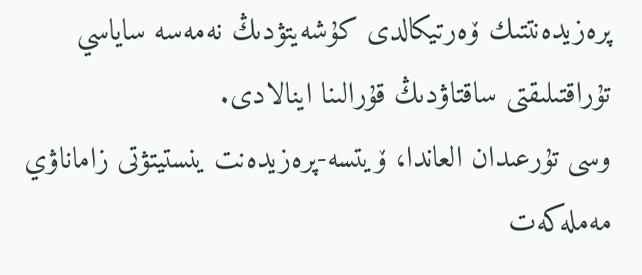پرەزيدەنتتىك ۆەرتيكالدى كۇشەيتۋدىڭ نەمەسە ساياسي تۇراقتىلىقتى ساقتاۋدىڭ قۇرالىنا اينالادى.
وسى تۇرعىدان العاندا، ۆيتسە-پرەزيدەنت ينستيتۋتى زاماناۋي مەملەكەت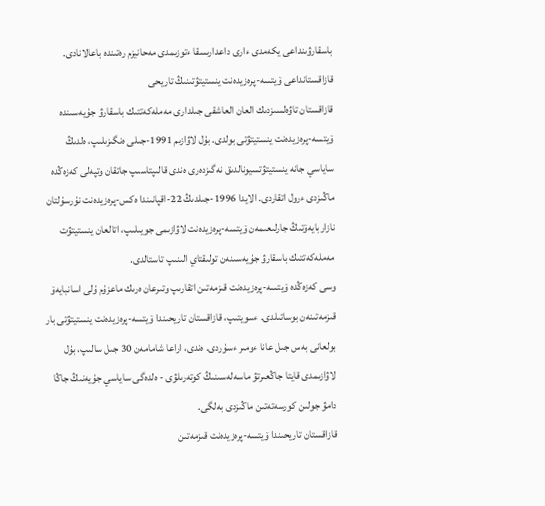باسقارۋىنداعى يكەمدى ءارى داعدارىسقا ءتوزىمدى مەحانيزم رەتىندە باعالانادى.
قازاقستانداعى ۆيتسە-پرەزيدەنت ينستيتۋتىنىڭ تاريحى
قازاقستان تاۋەلسىزدىك العان العاشقى جىلدارى مەملەكەتتىك باسقارۋ جۇيەسىندە ۆيتسە-پرەزيدەنت ينستيتۋتى بولدى. بۇل لاۋازىم 1991-جىلى ەنگىزىلىپ، ەلدىڭ ساياسي جانە ينستيتۋتسيونالدىق نەگىزدەرى ەندى قالىپتاسىپ جاتقان وتپەلى كەزەڭدە ماڭىزدى ءرول اتقاردى. الايدا 1996-جىلدىڭ 22-اقپانىندا ەكس-پرەزيدەنت نۇرسۇلتان نازاربايەۆتىڭ جارلىعىمەن ۆيتسە-پرەزيدەنت لاۋازىمى جويىلىپ، اتالعان ينستيتۋت مەملەكەتتىك باسقارۋ جۇيەسىنەن تولىقتاي الىنىپ تاستالدى.
وسى كەزەڭدە ۆيتسە-پرەزيدەنت قىزمەتىن اتقارىپ وتىرعان ەرىك ماعزۇم ۇلى اسانبايەۆ قىزمەتىنەن بوساتىلدى. ءسويتىپ، قازاقستان تاريحىندا ۆيتسە-پرەزيدەنت ينستيتۋتى بار بولعانى بەس جىل عانا ءومىر ءسۇردى. ەندى، اراعا شامامەن 30 جىل سالىپ، بۇل لاۋازىمدى قايتا جاڭعىرتۋ ماسەلەسىنىڭ كوتەرىلۋى - ەلدەگى ساياسي جۇيەنىڭ جاڭا دامۋ جولىن كورسەتەتىن ماڭىزدى بەلگى.
قازاقستان تاريحىندا ۆيتسە-پرەزيدەنت قىزمەتىن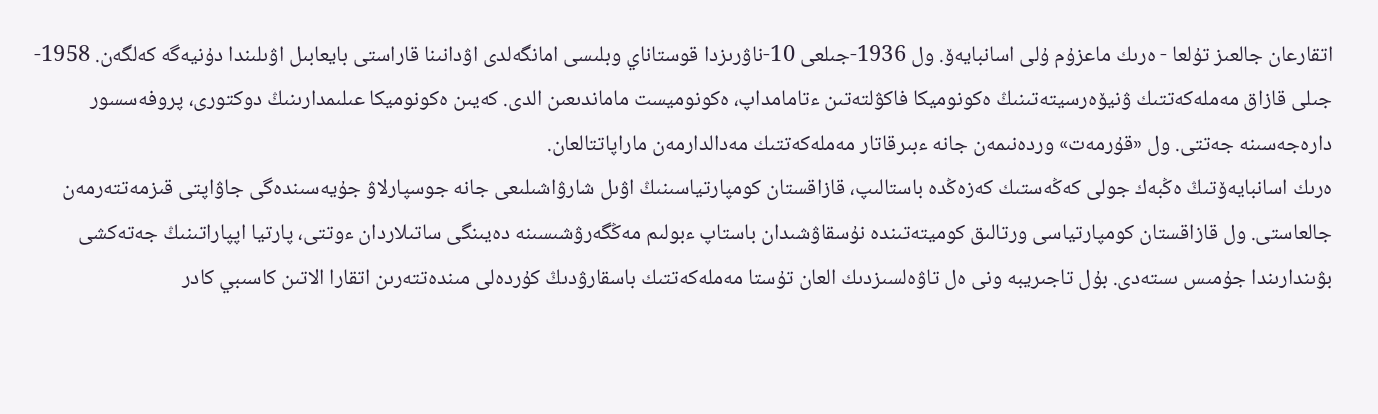اتقارعان جالعىز تۇلعا - ەرىك ماعزۇم ۇلى اسانبايەۆ. ول 1936-جىلعى 10-ناۋرىزدا قوستاناي وبلىسى امانگەلدى اۋدانىنا قاراستى بايعابىل اۋىلىندا دۇنيەگە كەلگەن. 1958-جىلى قازاق مەملەكەتتىك ۋنيۆەرسيتەتىنىڭ ەكونوميكا فاكۋلتەتىن ءتامامداپ، ەكونوميست ماماندىعىن الدى. كەيىن ەكونوميكا عىلىمدارىنىڭ دوكتورى، پروفەسسور دارەجەسىنە جەتتى. ول «قۇرمەت» وردەنىمەن جانە ءبىرقاتار مەملەكەتتىك مەدالدارمەن ماراپاتتالعان.
ەرىك اسانبايەۆتىڭ ەڭبەك جولى كەڭەستىك كەزەڭدە باستالىپ، قازاقستان كومپارتياسىنىڭ اۋىل شارۋاشىلىعى جانە جوسپارلاۋ جۇيەسىندەگى جاۋاپتى قىزمەتتەرمەن جالعاستى. ول قازاقستان كومپارتياسى ورتالىق كوميتەتىندە نۇسقاۋشىدان باستاپ ءبولىم مەڭگەرۋشىسىنە دەيىنگى ساتىلاردان ءوتتى، پارتيا اپپاراتىنىڭ جەتەكشى بۋىندارىندا جۇمىس ىستەدى. بۇل تاجىريبە ونى ەل تاۋەلسىزدىك العان تۇستا مەملەكەتتىك باسقارۋدىڭ كۇردەلى مىندەتتەرىن اتقارا الاتىن كاسىبي كادر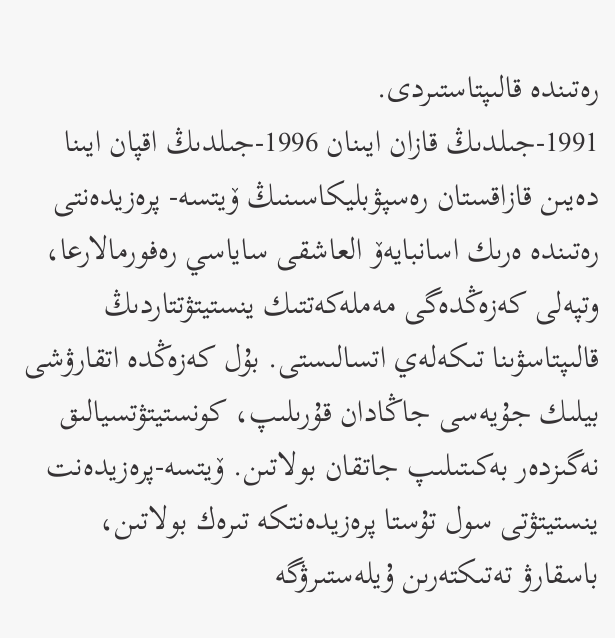رەتىندە قالىپتاستىردى.
1991-جىلدىڭ قازان ايىنان 1996-جىلدىڭ اقپان ايىنا دەيىن قازاقستان رەسپۋبليكاسىنىڭ ۆيتسە- پرەزيدەنتى رەتىندە ەرىك اسانبايەۆ العاشقى ساياسي رەفورمالارعا، وتپەلى كەزەڭدەگى مەملەكەتتىك ينستيتۋتتاردىڭ قالىپتاسۋىنا تىكەلەي اتسالىستى. بۇل كەزەڭدە اتقارۋشى بيلىك جۇيەسى جاڭادان قۇرىلىپ، كونستيتۋتسيالىق نەگىزدەر بەكىتىلىپ جاتقان بولاتىن. ۆيتسە-پرەزيدەنت ينستيتۋتى سول تۇستا پرەزيدەنتكە تىرەك بولاتىن، باسقارۋ تەتىكتەرىن ۇيلەستىرۋگە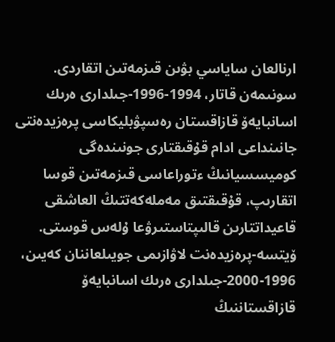ارنالعان ساياسي بۋىن قىزمەتىن اتقاردى.
سونىمەن قاتار، 1994-1996-جىلدارى ەرىك اسانبايەۆ قازاقستان رەسپۋبليكاسى پرەزيدەنتى جانىنداعى ادام قۇقىقتارى جونىندەگى كوميسسيانىڭ ءتوراعاسى قىزمەتىن قوسا اتقارىپ، قۇقىقتىق مەملەكەتتىڭ العاشقى قاعيداتتارىن قالىپتاستىرۋعا ۇلەس قوستى.
ۆيتسە-پرەزيدەنت لاۋازىمى جويىلعاننان كەيىن، 1996-2000-جىلدارى ەرىك اسانبايەۆ قازاقستاننىڭ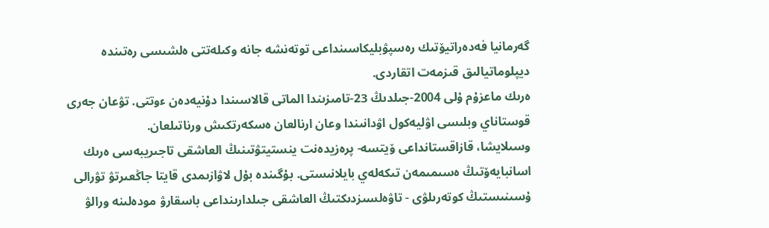گەرمانيا فەدەراتيۆتىك رەسپۋبليكاسىنداعى توتەنشە جانە وكىلەتتى ەلشىسى رەتىندە ديپلوماتيالىق قىزمەت اتقاردى.
ەرىك ماعزۇم ۇلى 2004-جىلدىڭ 23-تامىزىندا الماتى قالاسىندا دۇنيەدەن ءوتتى. تۋعان جەرى قوستاناي وبلىسى اۋليەكول اۋدانىندا وعان ارنالعان ەسكەرتكىش ورناتىلعان.
وسىلايشا، قازاقستانداعى ۆيتسە- پرەزيدەنت ينستيتۋتىنىڭ العاشقى تاجىريبەسى ەرىك اسانبايەۆتىڭ ەسىمىمەن تىكەلەي بايلانىستى. بۇگىندە بۇل لاۋازىمدى قايتا جاڭعىرتۋ تۋرالى ۇسىنىستىڭ كوتەرىلۋى - تاۋەلسىزدىكتىڭ العاشقى جىلدارىنداعى باسقارۋ مودەلىنە ورالۋ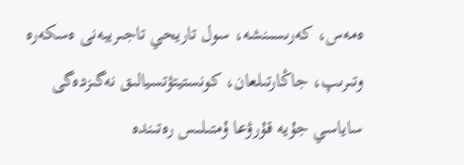ەمەس، كەرىسىنشە، سول تاريحي تاجىريبەنى ەسكەرە وتىرىپ، جاڭارتىلعان، كونستيتۋتسيالىق نەگىزدەگى ساياسي جۇيە قۇرۋعا ۇمتىلىس رەتىندە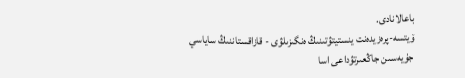باعالانادى.
ۆيتسە-پرەزيدەنت ينستيتۋتىنىڭ ەنگىزىلۋى - قازاقستاننىڭ ساياسي جۇيەسىن جاڭعىرتۋداعى اسا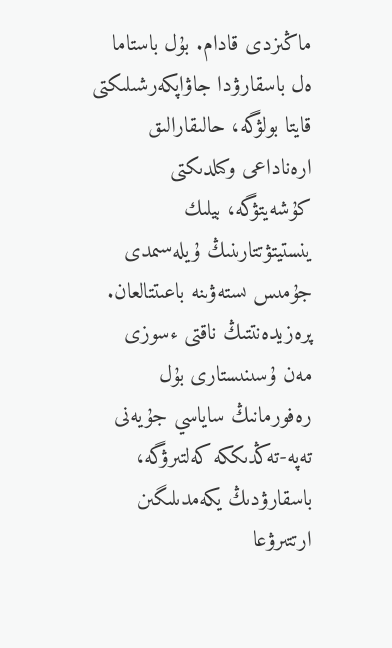ماڭىزدى قادام. بۇل باستاما ەل باسقارۋدا جاۋاپكەرشىلىكتى قايتا بولۋگە، حالىقارالىق ارەناداعى وكىلدىكتى كۇشەيتۋگە، بيلىك ينستيتۋتتارىنىڭ ۇيلەسىمدى جۇمىس ىستەۋىنە باعىتتالعان.
پرەزيدەنتتىڭ ناقتى ءسوزى مەن ۇسىنىستارى بۇل رەفورمانىڭ ساياسي جۇيەنى تەپە-تەڭدىككە كەلتىرۋگە، باسقارۋدىڭ يكەمدىلىگىن ارتتىرۋعا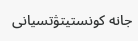جانە كونستيتۋتسيانى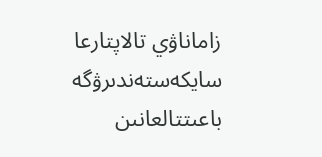زاماناۋي تالاپتارعا سايكەستەندىرۋگە باعىتتالعانىن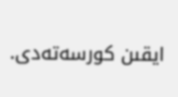ايقىن كورسەتەدى.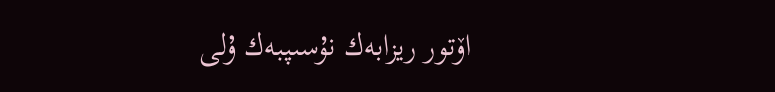اۆتور ريزابەك نۇسىپبەك ۇلى